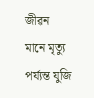জীৱন মানে মৃত্যু পৰ্য্যন্ত যুজি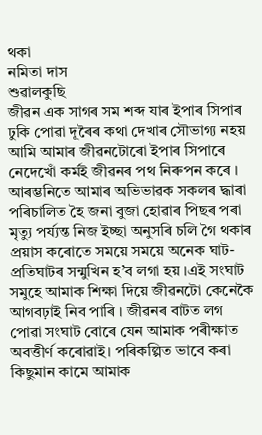থকা
নমিতা দাস
শুৱালকুছি
জীৱন এক সাগৰ সম শব্দ যাৰ ইপাৰ সিপাৰ ঢুকি পোৱা দূৰৈৰ কথা দেখাৰ সৌভাগ্য নহয় আমি আমাৰ জীৱনটোৰো ইপাৰ সিপাৰে নেদেখোঁ কৰ্মই জীৱনৰ পথ নিৰুপন কৰে । আৰম্ভনিতে আমাৰ অভিভাৱক সকলৰ দ্ধাৰা পৰিচালিত হৈ জনা বুজা হোৱাৰ পিছৰ পৰা মৃত্যু পৰ্য্যন্ত নিজ ইচ্ছা অনুসৰি চলি গৈ থকাৰ প্ৰয়াস কৰোতে সময়ে সময়ে অনেক ঘাট- প্ৰতিঘাটৰ সন্মুখিন হ’ব লগা হয় ।এই সংঘাট সমুহে আমাক শিক্ষা দিয়ে জীৱনটো কেনেকৈ আগবঢ়াই নিব পাৰি । জীৱনৰ বাটত লগ পোৱা সংঘাট বোৰে যেন আমাক পৰীক্ষাত অবত্তীৰ্ণ কৰোৱাই। পৰিকল্পিত ভাবে কৰা কিছুমান কামে আমাক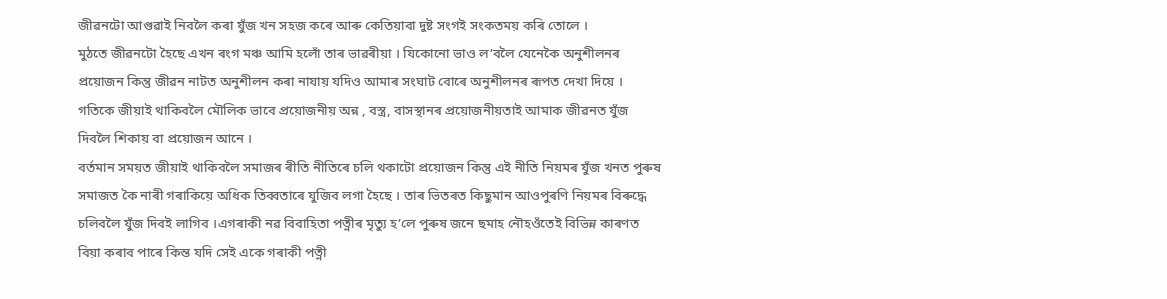জীৱনটো আগুৱাই নিবলৈ কৰা যুঁজ খন সহজ কৰে আৰু কেতিয়াবা দুষ্ট সংগই সংকতময় কৰি তোলে ।
মুঠতে জীৱনটো হৈছে এখন ৰংগ মঞ্চ আমি হলোঁ তাৰ ভাৱৰীয়া । যিকোনো ভাও ল’বলৈ যেনেকৈ অনুশীলনৰ প্ৰয়োজন কিন্তু জীৱন নাটত অনুশীলন কৰা নাযায় যদিও আমাৰ সংঘাট বোৰে অনুশীলনৰ ৰূপত দেখা দিয়ে । গতিকে জীয়াই থাকিবলৈ মৌলিক ভাবে প্ৰয়োজনীয় অন্ন , বস্ত্ৰ, বাসস্থানৰ প্ৰয়োজনীয়তাই আমাক জীৱনত যুঁজ দিবলৈ শিকায় বা প্ৰয়োজন আনে ।
বৰ্তমান সময়ত জীয়াই থাকিবলৈ সমাজৰ ৰীতি নীতিৰে চলি থকাটো প্ৰয়োজন কিন্তু এই নীতি নিয়মৰ যুঁজ খনত পুৰুষ সমাজত কৈ নাৰী গৰাকিয়ে অধিক তিব্বতাৰে যুজিব লগা হৈছে । তাৰ ভিতৰত কিছুমান আওপুৰণি নিয়মৰ বিৰুদ্ধে চলিবলৈ যুঁজ দিবই লাগিব ।এগৰাকী নৱ বিবাহিতা পত্নীৰ মৃত্যু হ’লে পুৰুষ জনে ছমাহ নৌহওঁতেই বিভিন্ন কাৰণত বিয়া কৰাব পাৰে কিন্ত যদি সেই একে গৰাকী পত্নী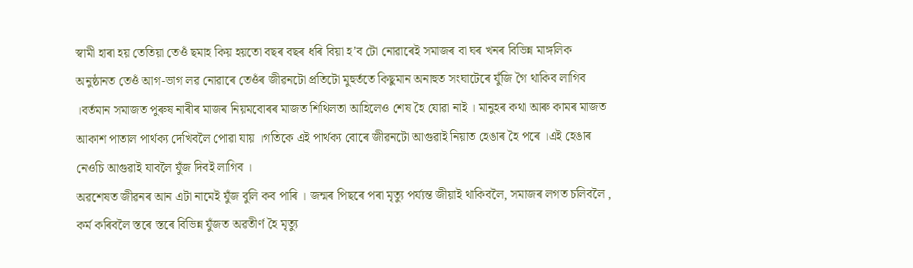স্বামী হাৰা হয় তেতিয়া তেওঁ ছমাহ কিয় হয়তো বছৰ বছৰ ধৰি বিয়া হ’ব টো নোৱাৰেই সমাজৰ বা ঘৰ খনৰ বিভিন্ন মাঙ্গলিক অনুষ্ঠানত তেওঁ আগ-ভাগ লৱ নোৱাৰে তেওঁৰ জীৱনটো প্ৰতিটো মুহুৰ্ততে কিছুমান অনাহুত সংঘাটেৰে যুঁজি গৈ থাকিব লাগিব ।বৰ্তমান সমাজত পুৰুষ নাৰীৰ মাজৰ নিয়মবোৰৰ মাজত শিথিলতা আহিলেও শেষ হৈ যোৱা নাই । মানুহৰ কথা আৰু কামৰ মাজত আকাশ পাতাল পাৰ্থক্য দেখিবলৈ পোৱা যায় ।গতিকে এই পাৰ্থক্য বোৰে জীৱনটো আগুৱাই নিয়াত হেঙাৰ হৈ পৰে ।এই হেঙাৰ নেওচি আগুৱাই যাবলৈ যুঁজ দিবই লাগিব ।
অৱশেষত জীৱনৰ আন এটা নামেই যুঁজ বুলি কব পাৰি । জন্মৰ পিছৰে পৰা মৃত্যু পৰ্য্যন্ত জীয়াই থাকিবলৈ, সমাজৰ লগত চলিবলৈ , কৰ্ম কৰিবলৈ স্তৰে স্তৰে বিভিন্ন যুঁজত অৱতীৰ্ণ হৈ মৃত্যু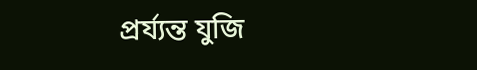প্ৰৰ্য্যন্ত যুজি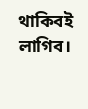থাকিবই লাগিব।